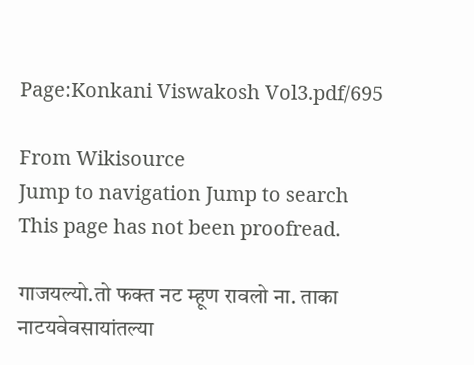Page:Konkani Viswakosh Vol3.pdf/695

From Wikisource
Jump to navigation Jump to search
This page has not been proofread.

गाजयल्यो.तो फक्त नट म्हूण रावलो ना. ताका नाटयवेवसायांतल्या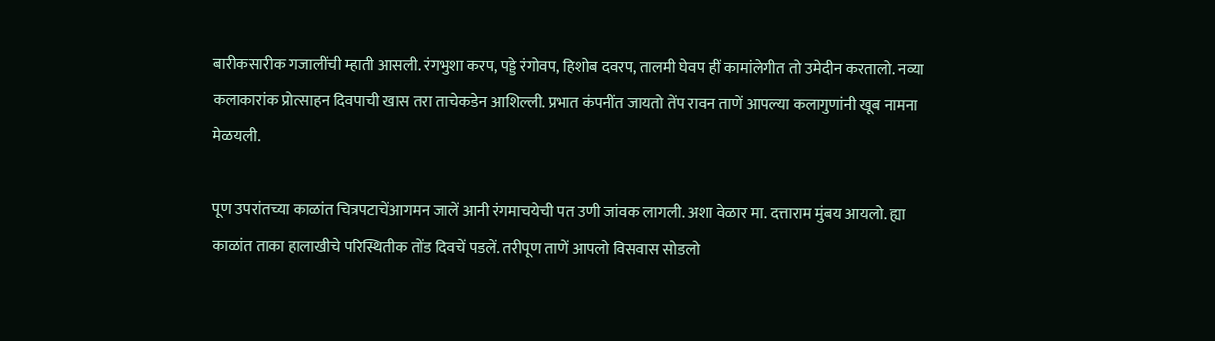बारीकसारीक गजालींची म्हाती आसली. रंगभुशा करप, पड्डे रंगोवप, हिशोब दवरप, तालमी घेवप हीं कामांलेगीत तो उमेदीन करतालो. नव्या कलाकारांक प्रोत्साहन दिवपाची खास तरा ताचेकडेन आशिल्ली. प्रभात कंपनींत जायतो तेंप रावन ताणें आपल्या कलागुणांनी खूब नामना मेळयली.

पूण उपरांतच्या काळांत चित्रपटाचेंआगमन जालें आनी रंगमाचयेची पत उणी जांवक लागली. अशा वेळार मा. दत्ताराम मुंबय आयलो. ह्या काळांत ताका हालाखीचे परिस्थितीक तोंड दिवचें पडलें. तरीपूण ताणें आपलो विसवास सोडलो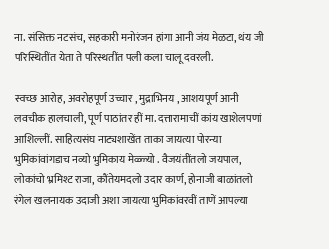ना. संसिक्त नटसंच, सहकारी मनोरंजन हांगा आनी जंय मेळटा, थंय जी परिस्थितींत येता ते परिस्थतींत पली कला चालू दवरली.

स्वच्छ आरोह, अवरोहपूर्ण उच्चार , मुद्राभिनय , आशयपूर्ण आनी लवचीक हालचाली, पूर्ण पाठांतर हीं मा. दत्तारामाचीं कांय खाशेलपणां आशिल्लीं. साहित्यसंघ नाट्यशाखेंत ताका जायत्या पोरन्या भुमिकांवांगडाच नव्यो भुमिकाय मेळ्ळ्यो . वैजयंतींतलो जयपाल, लोकांचो भ्रमिश्ट राजा, कौंतेयमदलो उदार कार्ण, होनाजी बाळांतलो रंगेल खलनायक उदाजी अशा जायत्या भुमिकांवरवीं ताणें आपल्या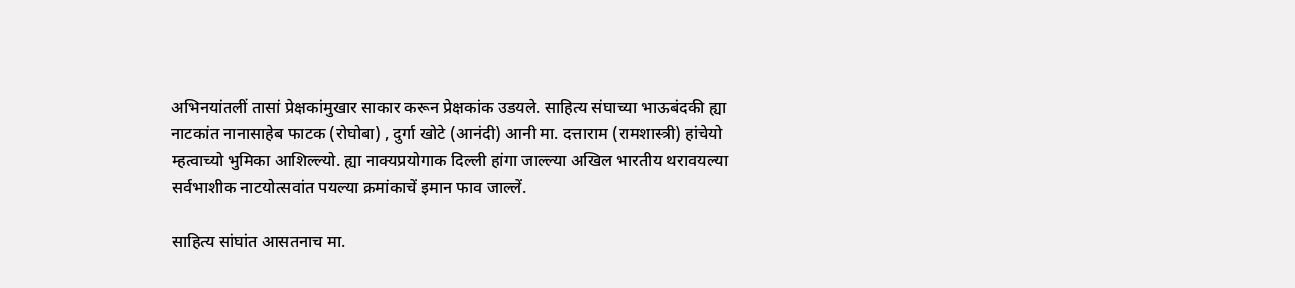अभिनयांतलीं तासां प्रेक्षकांमुखार साकार करून प्रेक्षकांक उडयले. साहित्य संघाच्या भाऊबंदकी ह्या नाटकांत नानासाहेब फाटक (रोघोबा) , दुर्गा खोटे (आनंदी) आनी मा. दत्ताराम (रामशास्त्री) हांचेयो म्हत्वाच्यो भुमिका आशिल्ल्यो. ह्या नाक्यप्रयोगाक दिल्ली हांगा जाल्ल्या अखिल भारतीय थरावयल्या सर्वभाशीक नाटयोत्सवांत पयल्या क्रमांकाचें इमान फाव जाल्लें.

साहित्य सांघांत आसतनाच मा.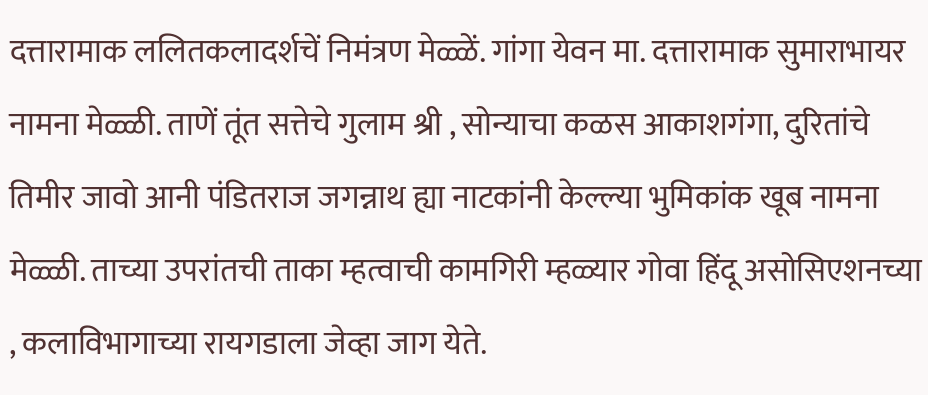दत्तारामाक ललितकलादर्शचें निमंत्रण मेळ्ळें. गांगा येवन मा. दत्तारामाक सुमाराभायर नामना मेळ्ळी. ताणें तूंत सत्तेचे गुलाम श्री , सोन्याचा कळस आकाशगंगा, दुरितांचे तिमीर जावो आनी पंडितराज जगन्नाथ ह्या नाटकांनी केल्ल्या भुमिकांक खूब नामना मेळ्ळी. ताच्या उपरांतची ताका म्हत्वाची कामगिरी म्हळ्यार गोवा हिंदू असोसिएशनच्या , कलाविभागाच्या रायगडाला जेव्हा जाग येते.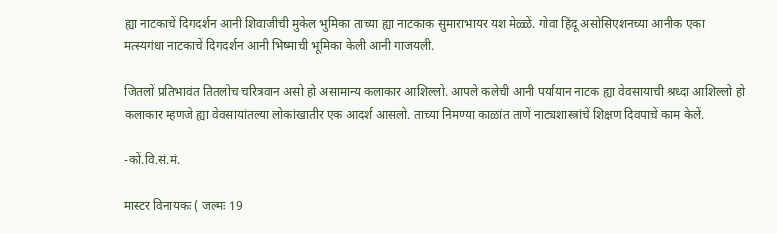ह्या नाटकाचें दिगदर्शन आनी शिवाजीची मुकेल भुमिका ताच्या ह्या नाटकाक सुमाराभायर यश मेळ्ळें. गोवा हिंदू असोसिएशनच्या आनीक एका मत्स्यगंधा नाटकाचें दिगदर्शन आनी भिष्माची भूमिका केली आनी गाजयली.

जितलों प्रतिभावंत तितलोच चरित्रवान असो हो असामान्य कलाकार आशिल्लो. आपले कलेची आनी पर्यायान नाटक ह्या वेवसायाची श्रध्दा आशिल्लो हो कलाकार म्हणजे ह्या वेवसायांतल्या लोकांखातीर एक आदर्श आसलो. ताच्या निमण्या काळांत ताणें नाट्यशास्त्रांचें शिक्षण दिवपाचें काम केलें.

-कों.वि.सं.मं.

मास्टर विनायकः ( जल्मः 19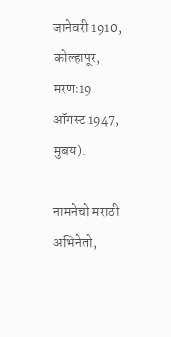जानेवरी 1910, कोल्हापूर, मरणः19 ऑगस्ट 1947, मुबय).

नामनेचो मराठी अभिनेतो,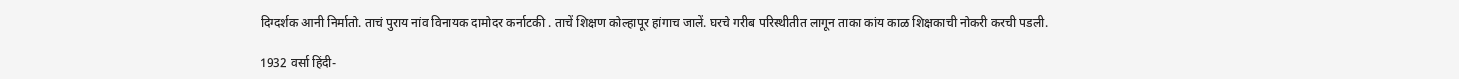दिग्दर्शक आनी निर्मातो. ताचं पुराय नांव विनायक दामोदर कर्नाटकी . ताचें शिक्षण कोल्हापूर हांगाच जालें. घरचे गरीब परिस्थीतीत लागून ताका कांय काळ शिक्षकाची नोकरी करची पडली.

1932 वर्सा हिंदी-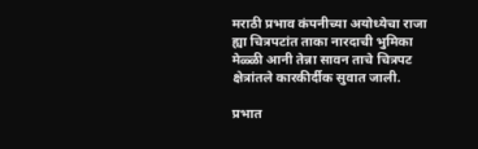मराठी प्रभाव कंपनीच्या अयोध्येचा राजा ह्या चित्रपटांत ताका नारदाची भुमिका मेळ्ळी आनी तेन्ना सावन ताचे चित्रपट क्षेत्रांतले कारकीर्दीक सुवात जाली.

प्रभात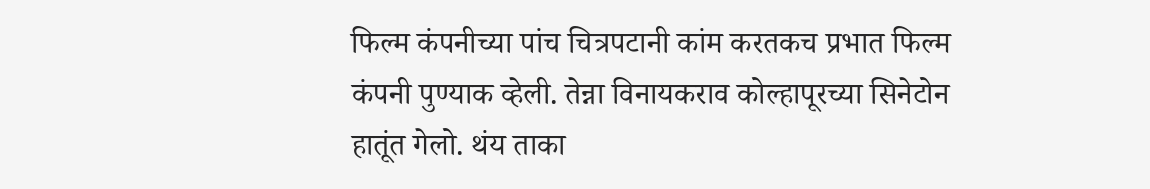फिल्म कंपनीच्या पांच चित्रपटानी कांम करतकच प्रभात फिल्म कंपनी पुण्याक व्हेली. तेन्ना विनायकराव कोल्हापूरच्या सिनेटोन हातूंत गेलो. थंय ताका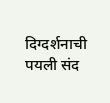दिग्दर्शनाची पयली संद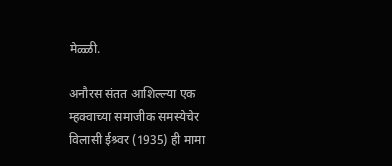मेळ्ळी.

अनौरस संतत आशिल्ल्या एक म्हक्वाच्या समाजीक समस्येचेर विलासी ईश्र्वर (1935) ही मामा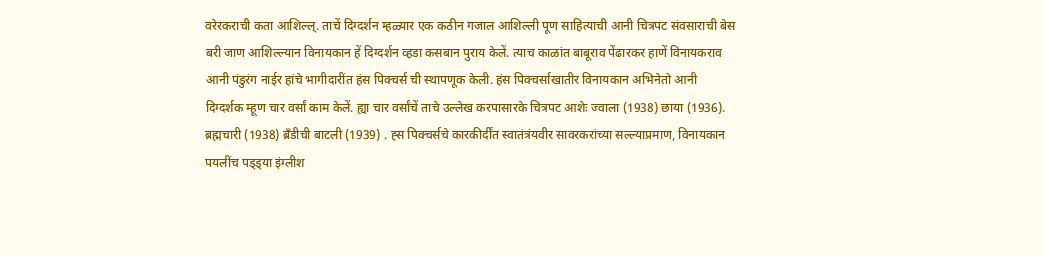वरेरकराची कता आशिल्ल्. ताचें दिग्दर्शन म्हळ्यार एक कठीन गजाल आशिल्ली पूण साहित्याची आनी चित्रपट संवसाराची बेस बरी जाण आशिल्ल्यान विनायकान हें दिग्दर्शन व्हडा कसबान पुराय केलें. त्याच काळांत बाबूराव पेंढारकर हाणें विनायकराव आनी पंडुरंग नाईर हांचे भागीदारींत हंस पिक्चर्स ची स्थापणूक केली. हंस पिक्चर्साखातीर विनायकान अभिनेतो आनी दिग्दर्शक म्हूण चार वर्सां काम केलें. ह्या चार वर्सांचें ताचे उल्लेख करपासारके चित्रपट आशेः ज्वाला (1938) छाया (1936). ब्रह्मचारी (1938) ब्रँडीची बाटली (1939) . ह्स पिक्चर्सचे कारकीर्दींत स्वातंत्रंयवीर सावरकरांच्या सल्ल्याप्रमाण, विनायकान पयलींच पड्ड्या इंग्लीश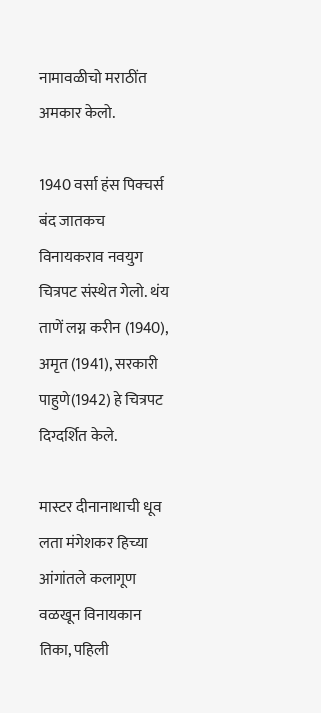नामावळीचो मराठींत अमकार केलो.

1940 वर्सा हंस पिक्चर्स बंद जातकच विनायकराव नवयुग चित्रपट संस्थेत गेलो. थंय ताणें लग्न करीन (1940), अमृत (1941), सरकारी पाहुणे(1942) हे चित्रपट दिग्दर्शित केले.

मास्टर दीनानाथाची धूव लता मंगेशकर हिच्या आंगांतले कलागूण वळखून विनायकान तिका, पहिली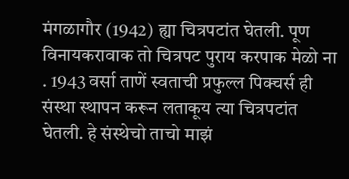मंगळागौर (1942) ह्या चित्रपटांत घेतली. पूण विनायकरावाक तो चित्रपट पुराय करपाक मेळो ना . 1943 वर्सा ताणें स्वताची प्रफुल्ल पिक्चर्स ही संस्था स्थापन करून लताकूय त्या चित्रपटांत घेतली. हे संस्थेचो ताचो माझं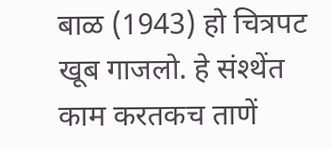बाळ (1943) हो चित्रपट खूब गाजलो. हे संश्थेंत काम करतकच ताणें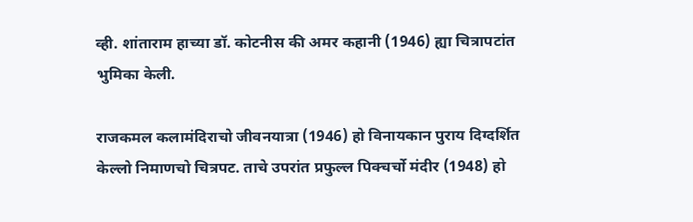व्ही. शांताराम हाच्या डॉ. कोटनीस की अमर कहानी (1946) ह्या चित्रापटांत भुमिका केली.

राजकमल कलामंदिराचो जीवनयात्रा (1946) हो विनायकान पुराय दिग्दर्शित केल्लो निमाणचो चित्रपट. ताचे उपरांत प्रफुल्ल पिक्चर्चो मंदीर (1948) हो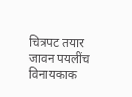चित्रपट तयार जावन पयलींच विनायकाक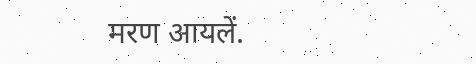मरण आयलें.